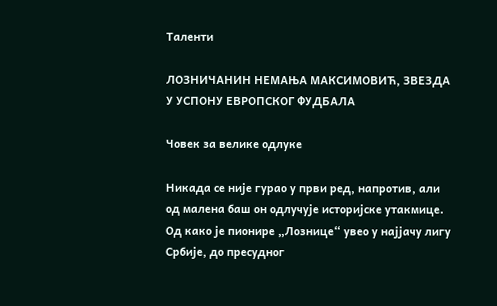Таленти

ЛОЗНИЧАНИН НЕМАЊА МАКСИМОВИЋ, ЗВЕЗДА У УСПОНУ ЕВРОПСКОГ ФУДБАЛА

Човек за велике одлуке

Никада се није гурао у први ред, напротив, али од малена баш он одлучује историјске утакмице. Од како је пионире „Лознице“ увео у најјачу лигу Србије, до пресудног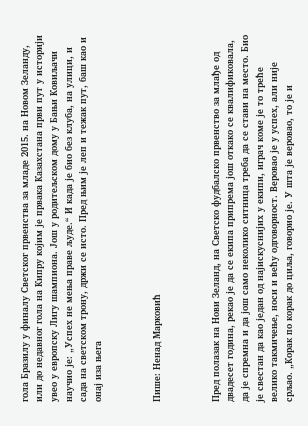гола Бразилу у финалу Светског првенства за младе 2015. на Новом Зеланду, или до недавног гола на Кипру којим је првака Казахстана први пут у историји увео у европску Лигу шампиона. Још у родитељском дому у Бањи Ковиљачи научио је: „Успех не мења праве људе.“ И када је био без клуба, на улици, и сада на светском трону, држи се исто. Пред њим је леп и тежак пут, баш као и онај иза њега



Пише: Ненад Марковић



Пред полазак на Нови Зеланд, на Светско фудбалско првенство за млађе од двадесет година, рекао је да се екипа припрема још откако се квалификовала, да је спремна и да још само неколико ситница треба да се стави на место. Био је свестан да као један од најискуснијих у екипи, играч коме је то треће велико такмичење, носи и већу одговорност. Веровао је у успех, али није срљао. „Корак по корак до циља, говорио је. У шта је веровао, то је и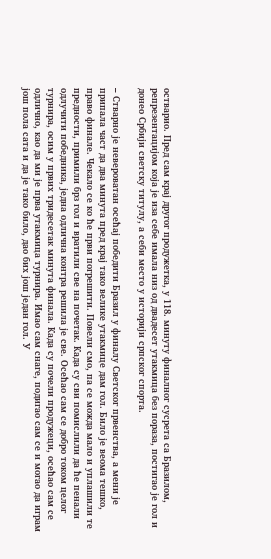остварио. Пред сам крај другог продужетка, у 118. минуту финалног сусрета са Бразилом, репрезентацијом која је иза себе имала низ од двадесет утакмица без пораза, постигао је гол и донео Србији светску титулу, а себи место у историји српског спорта.

– Стварно је невероватан осећај победити Бразил у финалу Светског првенства, а мени је припала част да два минута пред крај тако велике утакмице дам гол. Било је веома тешко, право финале. Чекало се ко ће први погрешити. Повели смо, па се можда мало и уплашили те предности, примили брз гол и вратили све на почетак. Када су сви помислили да ће пенали одлучити победника, једна одлична контра решила је све. Осећао сам се добро током целог турнира, осим у првих тридесетак минута финала. Када су почели продужеци, осећао сам се одлично, као да ми је прва утакмица турнира. Имао сам снаге, подигао сам се и могао да играм још пола сата и да је тако било, дао бих још један гол. У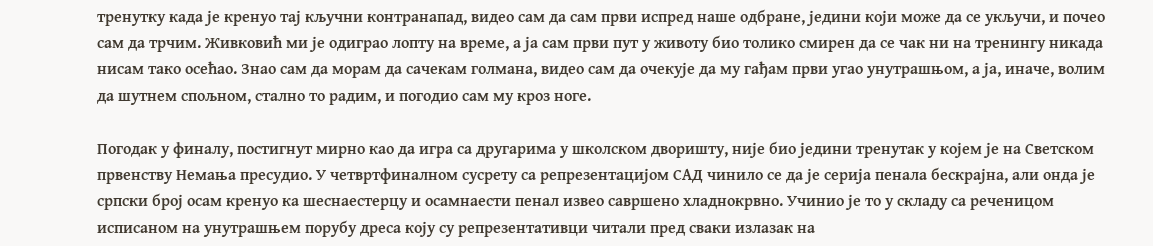тренутку када је кренуо тај кључни контранапад, видео сам да сам први испред наше одбране, једини који може да се укључи, и почео сам да трчим. Живковић ми је одиграо лопту на време, а ја сам први пут у животу био толико смирен да се чак ни на тренингу никада нисам тако осећао. Знао сам да морам да сачекам голмана, видео сам да очекује да му гађам први угао унутрашњом, а ја, иначе, волим да шутнем спољном, стално то радим, и погодио сам му кроз ноге.

Погодак у финалу, постигнут мирно као да игра са другарима у школском дворишту, није био једини тренутак у којем је на Светском првенству Немања пресудио. У четвртфиналном сусрету са репрезентацијом САД чинило се да је серија пенала бескрајна, али онда је српски број осам кренуо ка шеснаестерцу и осамнаести пенал извео савршено хладнокрвно. Учинио је то у складу са реченицом исписаном на унутрашњем порубу дреса коју су репрезентативци читали пред сваки излазак на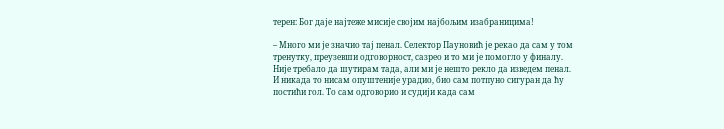терен: Бог даје најтеже мисије својим најбољим изабраницима!

– Много ми је значио тај пенал. Селектор Пауновић је рекао да сам у том тренутку, преузевши одговорност, сазрео и то ми је помогло у финалу. Није требало да шутирам тада, али ми је нешто рекло да изведем пенал. И никада то нисам опуштеније урадио, био сам потпуно сигуран да ћу постићи гол. То сам одговорио и судији када сам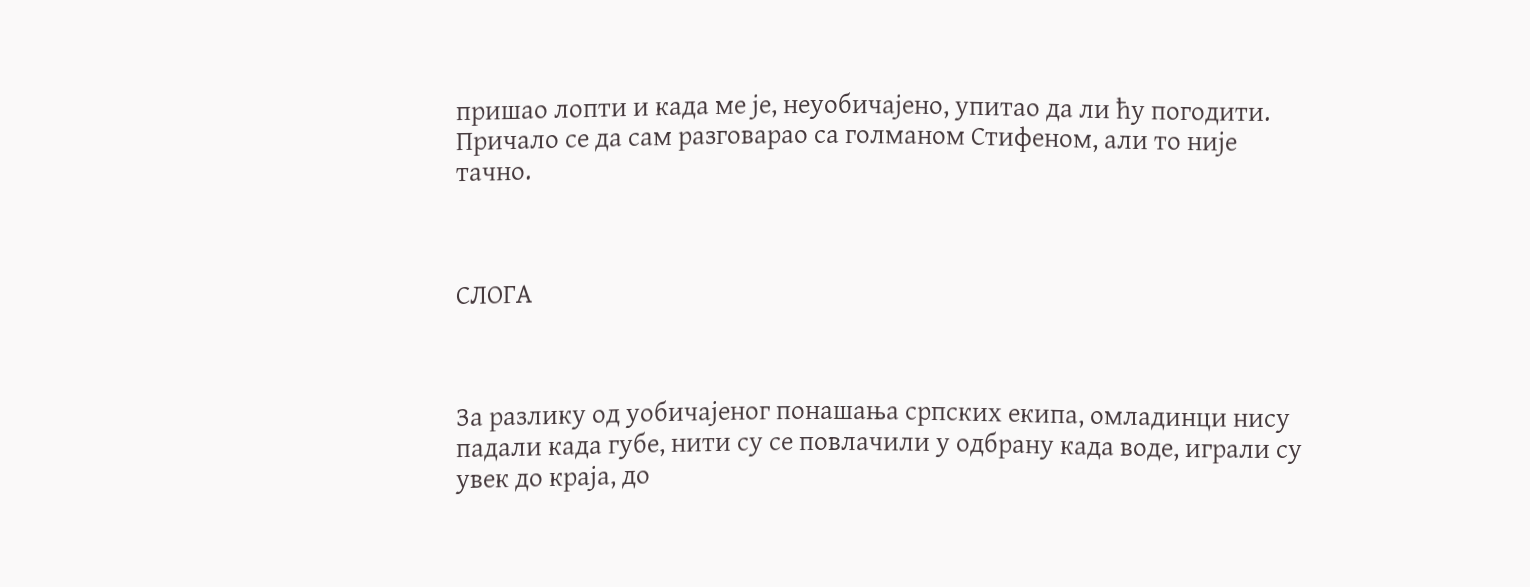пришао лопти и када ме је, неуобичајено, упитао да ли ћу погодити. Причало се да сам разговарао са голманом Стифеном, али то није тачно.



СЛОГА



За разлику од уобичајеног понашања српских екипа, омладинци нису падали када губе, нити су се повлачили у одбрану када воде, играли су увек до краја, до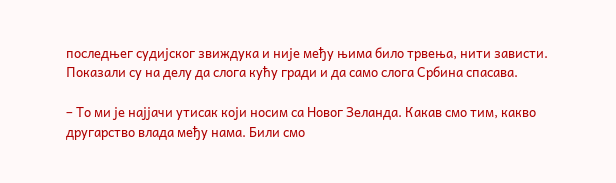последњег судијског звиждука и није међу њима било трвења, нити зависти. Показали су на делу да слога кућу гради и да само слога Србина спасава.

– То ми је најјачи утисак који носим са Новог Зеланда. Какав смо тим, какво другарство влада међу нама. Били смо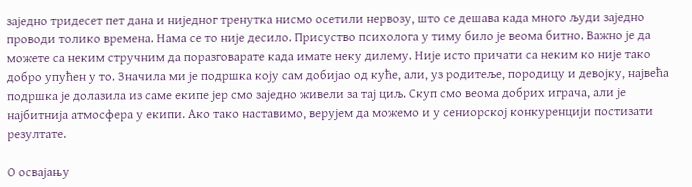заједно тридесет пет дана и ниједног тренутка нисмо осетили нервозу, што се дешава када много људи заједно проводи толико времена. Нама се то није десило. Присуство психолога у тиму било је веома битно. Важно је да можете са неким стручним да поразговарате када имате неку дилему. Није исто причати са неким ко није тако добро упућен у то. Значила ми је подршка коју сам добијао од куће, али, уз родитеље, породицу и девојку, највећа подршка је долазила из саме екипе јер смо заједно живели за тај циљ. Скуп смо веома добрих играча, али је најбитнија атмосфера у екипи. Ако тако наставимо, верујем да можемо и у сениорској конкуренцији постизати резултате.

О освајању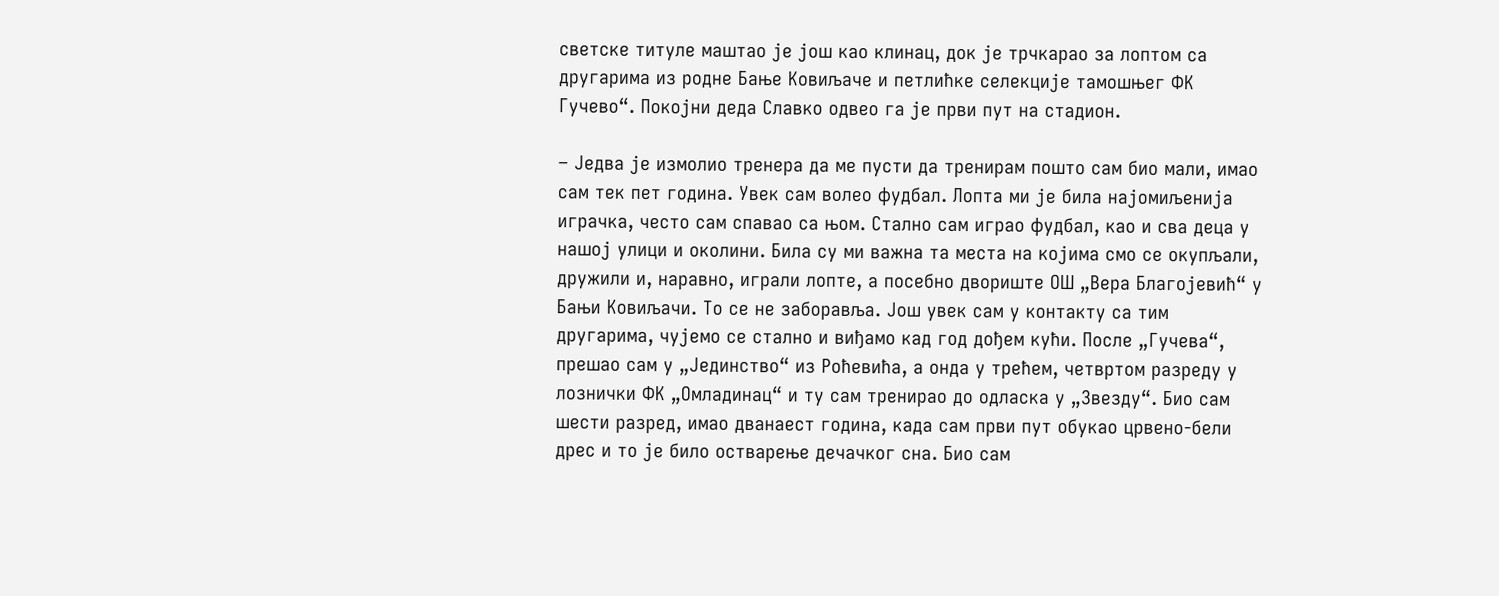светске титуле маштао је још као клинац, док је трчкарао за лоптом са другарима из родне Бање Ковиљаче и петлићке селекције тамошњег ФК Гучево“. Покојни деда Славко одвео га је први пут на стадион.

– Једва је измолио тренера да ме пусти да тренирам пошто сам био мали, имао сам тек пет година. Увек сам волео фудбал. Лопта ми је била најомиљенија играчка, често сам спавао са њом. Стално сам играо фудбал, као и сва деца у нашој улици и околини. Била су ми важна та места на којима смо се окупљали, дружили и, наравно, играли лопте, а посебно двориште ОШ „Вера Благојевић“ у Бањи Ковиљачи. То се не заборавља. Још увек сам у контакту са тим другарима, чујемо се стално и виђамо кад год дођем кући. После „Гучева“, прешао сам у „Јединство“ из Роћевића, а онда у трећем, четвртом разреду у лознички ФК „Омладинац“ и ту сам тренирао до одласка у „Звезду“. Био сам шести разред, имао дванаест година, када сам први пут обукао црвено-бели дрес и то је било остварење дечачког сна. Био сам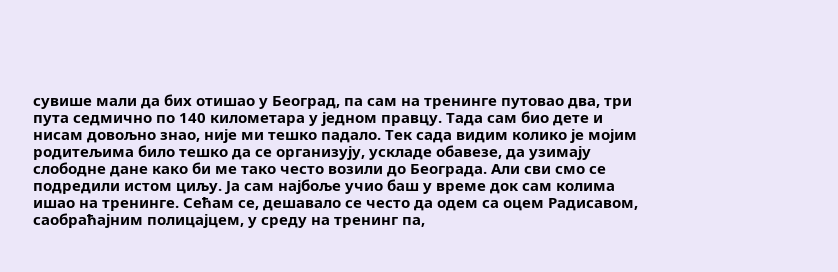сувише мали да бих отишао у Београд, па сам на тренинге путовао два, три пута седмично по 140 километара у једном правцу. Тада сам био дете и нисам довољно знао, није ми тешко падало. Тек сада видим колико је мојим родитељима било тешко да се организују, ускладе обавезе, да узимају слободне дане како би ме тако често возили до Београда. Али сви смо се подредили истом циљу. Ја сам најбоље учио баш у време док сам колима ишао на тренинге. Сећам се, дешавало се често да одем са оцем Радисавом, саобраћајним полицајцем, у среду на тренинг па,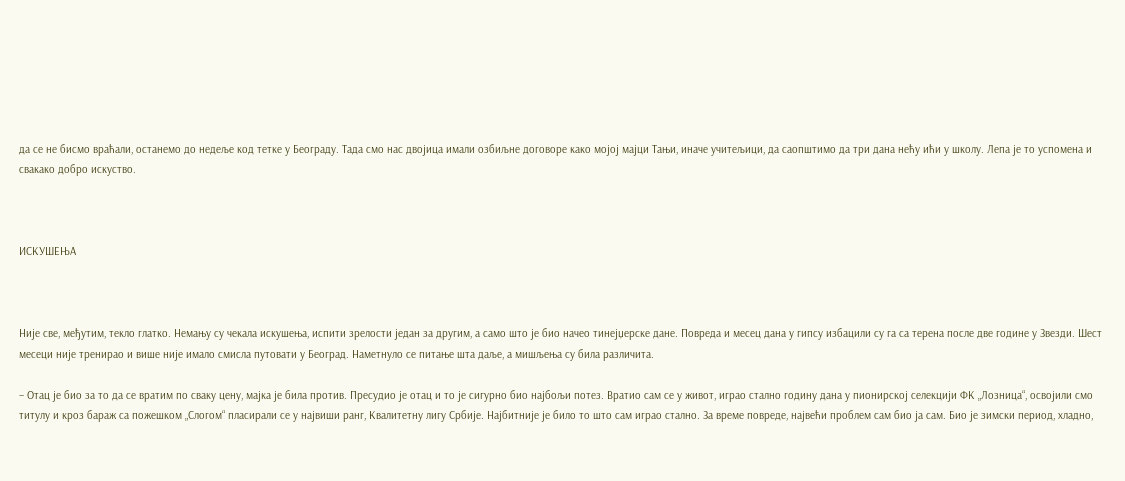да се не бисмо враћали, останемо до недеље код тетке у Београду. Тада смо нас двојица имали озбиљне договоре како мојој мајци Тањи, иначе учитељици, да саопштимо да три дана нећу ићи у школу. Лепа је то успомена и свакако добро искуство.



ИСКУШЕЊА



Није све, међутим, текло глатко. Немању су чекала искушења, испити зрелости један за другим, а само што је био начео тинејџерске дане. Повреда и месец дана у гипсу избацили су га са терена после две године у Звезди. Шест месеци није тренирао и више није имало смисла путовати у Београд. Наметнуло се питање шта даље, а мишљења су била различита.

– Отац је био за то да се вратим по сваку цену, мајка је била против. Пресудио је отац и то је сигурно био најбољи потез. Вратио сам се у живот, играо стално годину дана у пионирској селекцији ФК „Лозница“, освојили смо титулу и кроз бараж са пожешком „Слогом“ пласирали се у највиши ранг, Квалитетну лигу Србије. Најбитније је било то што сам играо стално. За време повреде, највећи проблем сам био ја сам. Био је зимски период, хладно,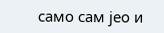само сам јео и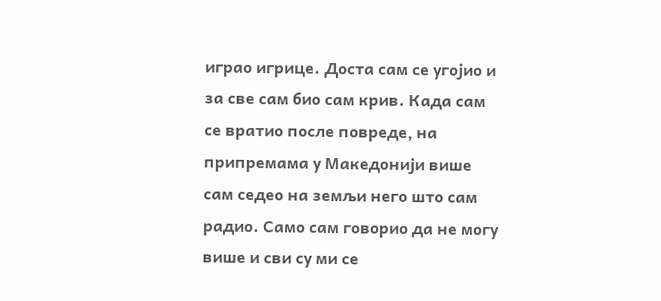играо игрице. Доста сам се угојио и за све сам био сам крив. Када сам се вратио после повреде, на припремама у Македонији више сам седео на земљи него што сам радио. Само сам говорио да не могу више и сви су ми се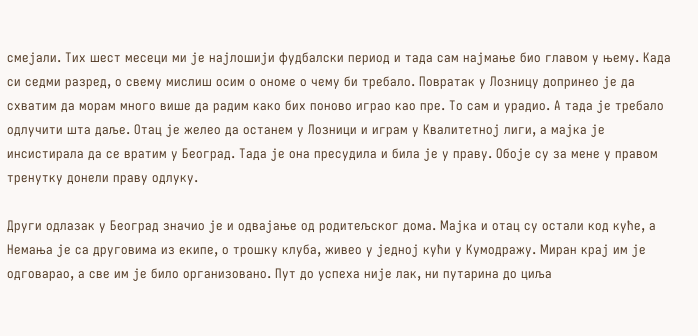смејали. Тих шест месеци ми је најлошији фудбалски период и тада сам најмање био главом у њему. Када си седми разред, о свему мислиш осим о ономе о чему би требало. Повратак у Лозницу допринео је да схватим да морам много више да радим како бих поново играо као пре. То сам и урадио. А тада је требало одлучити шта даље. Отац је желео да останем у Лозници и играм у Квалитетној лиги, а мајка је инсистирала да се вратим у Београд. Тада је она пресудила и била је у праву. Обоје су за мене у правом тренутку донели праву одлуку.

Други одлазак у Београд значио је и одвајање од родитељског дома. Мајка и отац су остали код куће, а  Немања је са друговима из екипе, о трошку клуба, живео у једној кући у Кумодражу. Миран крај им је одговарао, а све им је било организовано. Пут до успеха није лак, ни путарина до циља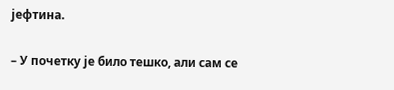јефтина.

– У почетку је било тешко, али сам се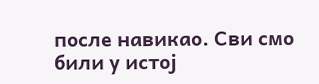после навикао. Сви смо били у истој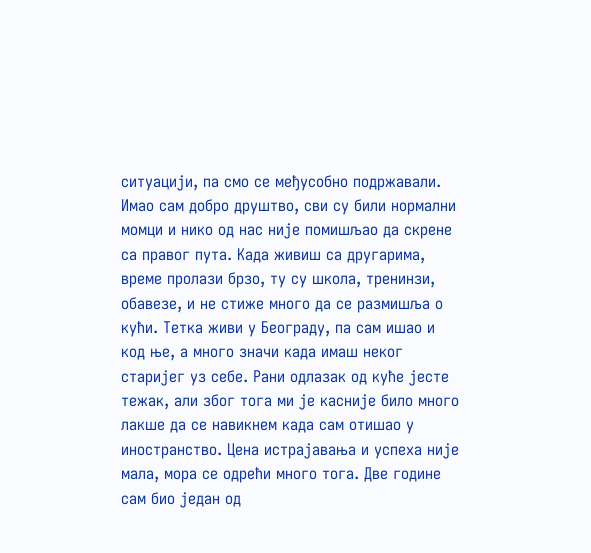ситуацији, па смо се међусобно подржавали. Имао сам добро друштво, сви су били нормални момци и нико од нас није помишљао да скрене са правог пута. Када живиш са другарима, време пролази брзо, ту су школа, тренинзи, обавезе, и не стиже много да се размишља о кући. Тетка живи у Београду, па сам ишао и код ње, а много значи када имаш неког старијег уз себе. Рани одлазак од куће јесте тежак, али због тога ми је касније било много лакше да се навикнем када сам отишао у иностранство. Цена истрајавања и успеха није мала, мора се одрећи много тога. Две године сам био један од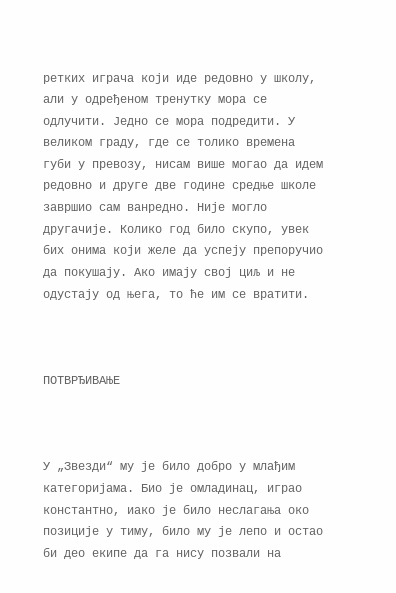ретких играча који иде редовно у школу, али у одређеном тренутку мора се одлучити. Једно се мора подредити. У великом граду, где се толико времена губи у превозу, нисам више могао да идем редовно и друге две године средње школе завршио сам ванредно. Није могло другачије. Колико год било скупо, увек бих онима који желе да успеју препоручио да покушају. Ако имају свој циљ и не одустају од њега, то ће им се вратити.



ПОТВРЂИВАЊЕ



У „Звезди“ му је било добро у млађим категоријама. Био је омладинац, играо константно, иако је било неслагања око позиције у тиму, било му је лепо и остао би део екипе да га нису позвали на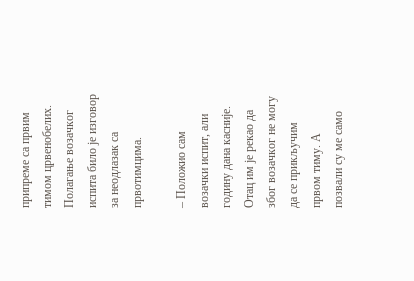припреме са првим тимом црвенобелих. Полагање возачког испита било је изговор за неодлазак са првотимцима.

– Положио сам возачки испит, али годину дана касније. Отац им је рекао да због возачког не могу да се прикључим првом тиму. А позвали су ме само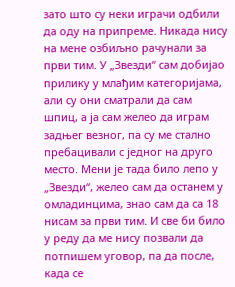зато што су неки играчи одбили да оду на припреме. Никада нису на мене озбиљно рачунали за први тим. У „Звезди“ сам добијао прилику у млађим категоријама, али су они сматрали да сам шпиц, а ја сам желео да играм задњег везног, па су ме стално пребацивали с једног на друго место. Мени је тада било лепо у „Звезди“, желео сам да останем у омладинцима, знао сам да са 18 нисам за први тим. И све би било у реду да ме нису позвали да потпишем уговор, па да после, када се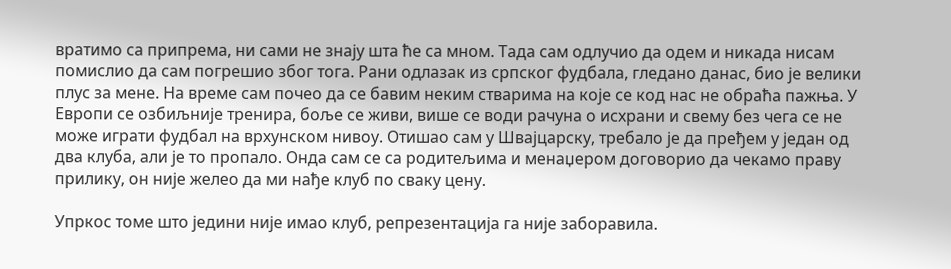вратимо са припрема, ни сами не знају шта ће са мном. Тада сам одлучио да одем и никада нисам помислио да сам погрешио због тога. Рани одлазак из српског фудбала, гледано данас, био је велики плус за мене. На време сам почео да се бавим неким стварима на које се код нас не обраћа пажња. У Европи се озбиљније тренира, боље се живи, више се води рачуна о исхрани и свему без чега се не може играти фудбал на врхунском нивоу. Отишао сам у Швајцарску, требало је да пређем у један од два клуба, али је то пропало. Онда сам се са родитељима и менаџером договорио да чекамо праву прилику, он није желео да ми нађе клуб по сваку цену.

Упркос томе што једини није имао клуб, репрезентација га није заборавила.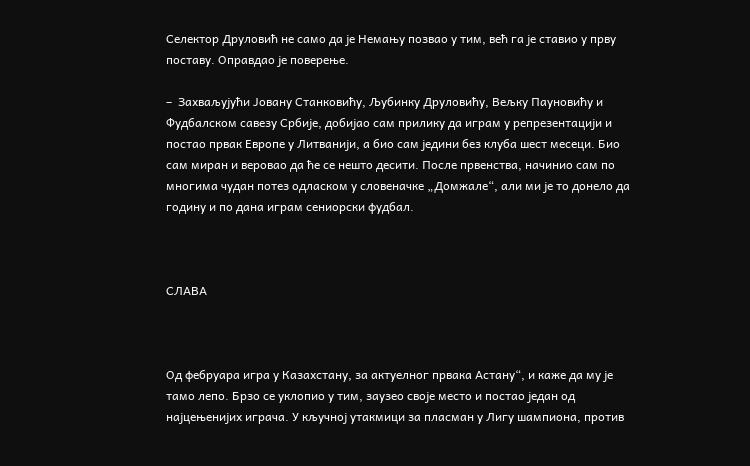Селектор Друловић не само да је Немању позвао у тим, већ га је ставио у прву поставу. Оправдао је поверење.

–  Захваљујући Јовану Станковићу, Љубинку Друловићу, Вељку Пауновићу и Фудбалском савезу Србије, добијао сам прилику да играм у репрезентацији и постао првак Европе у Литванији, а био сам једини без клуба шест месеци. Био сам миран и веровао да ће се нешто десити. После првенства, начинио сам по многима чудан потез одласком у словеначке „Домжале“, али ми је то донело да годину и по дана играм сениорски фудбал.



СЛАВА



Од фебруара игра у Казахстану, за актуелног првака Астану“, и каже да му је тамо лепо. Брзо се уклопио у тим, заузео своје место и постао један од најцењенијих играча. У кључној утакмици за пласман у Лигу шампиона, против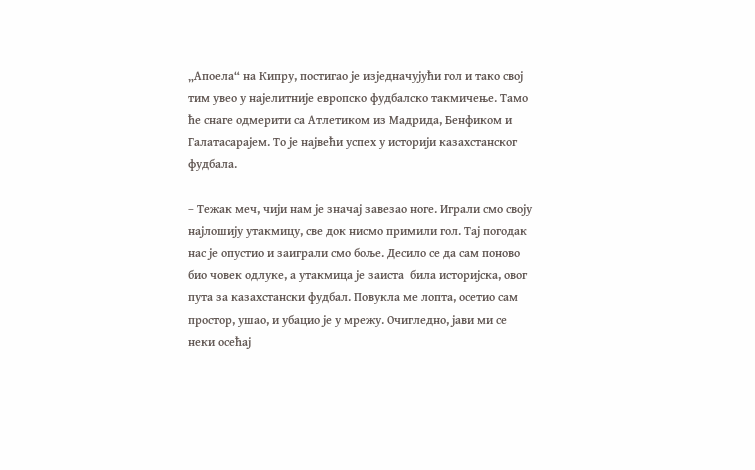„Апоела“ на Кипру, постигао је изједначујући гол и тако свој тим увео у најелитније европско фудбалско такмичење. Тамо ће снаге одмерити са Атлетиком из Мадрида, Бенфиком и Галатасарајем. То је највећи успех у историји казахстанског фудбала.

– Тежак меч, чији нам је значај завезао ноге. Играли смо своју најлошију утакмицу, све док нисмо примили гол. Тај погодак нас је опустио и заиграли смо боље. Десило се да сам поново био човек одлуке, а утакмица је заиста  била историјска, овог пута за казахстански фудбал. Повукла ме лопта, осетио сам простор, ушао, и убацио је у мрежу. Очигледно, јави ми се неки осећај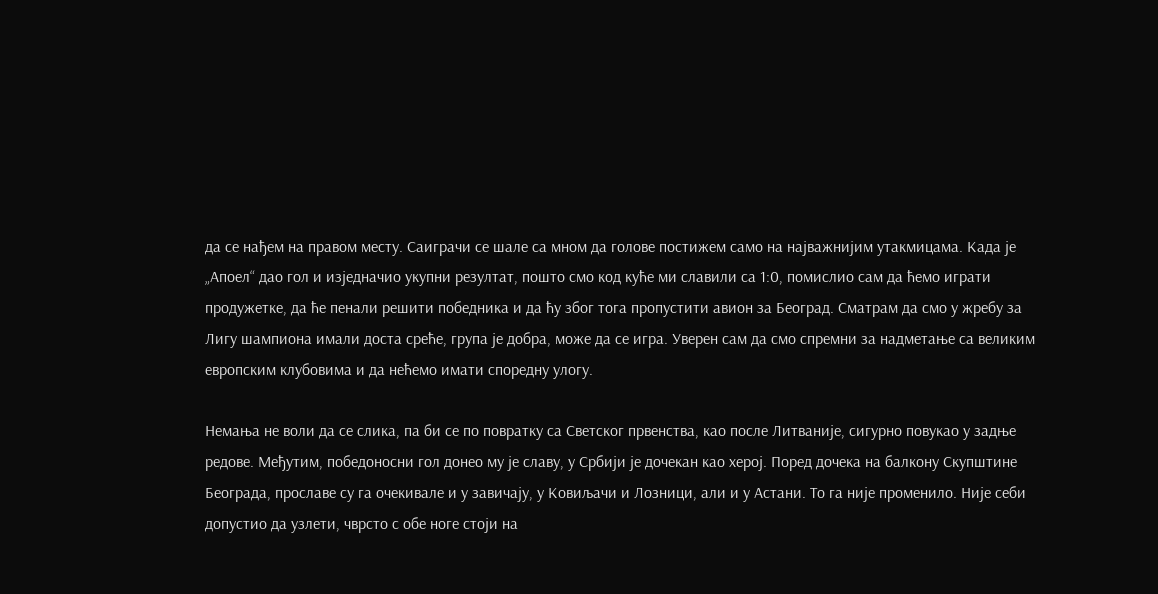да се нађем на правом месту. Саиграчи се шале са мном да голове постижем само на најважнијим утакмицама. Када је „Апоел“ дао гол и изједначио укупни резултат, пошто смо код куће ми славили са 1:0, помислио сам да ћемо играти продужетке, да ће пенали решити победника и да ћу због тога пропустити авион за Београд. Сматрам да смо у жребу за Лигу шампиона имали доста среће, група је добра, може да се игра. Уверен сам да смо спремни за надметање са великим европским клубовима и да нећемо имати споредну улогу.

Немања не воли да се слика, па би се по повратку са Светског првенства, као после Литваније, сигурно повукао у задње редове. Међутим, победоносни гол донео му је славу, у Србији је дочекан као херој. Поред дочека на балкону Скупштине Београда, прославе су га очекивале и у завичају, у Ковиљачи и Лозници, али и у Астани. То га није променило. Није себи допустио да узлети, чврсто с обе ноге стоји на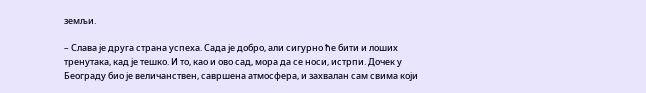земљи.

– Слава је друга страна успеха. Сада је добро, али сигурно ће бити и лоших тренутака, кад је тешко. И то, као и ово сад, мора да се носи, истрпи. Дочек у Београду био је величанствен, савршена атмосфера, и захвалан сам свима који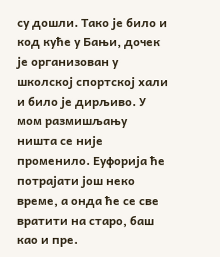су дошли. Тако је било и код куће у Бањи, дочек је организован у школској спортској хали и било је дирљиво. У мом размишљању ништа се није променило. Еуфорија ће потрајати још неко време, а онда ће се све вратити на старо, баш као и пре.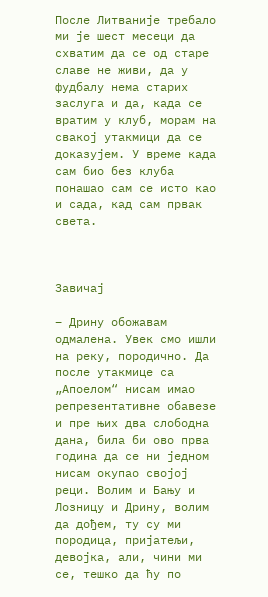После Литваније требало ми је шест месеци да схватим да се од старе славе не живи, да у фудбалу нема старих заслуга и да, када се вратим у клуб, морам на свакој утакмици да се доказујем. У време када сам био без клуба понашао сам се исто као и сада, кад сам првак света.



Завичај

– Дрину обожавам одмалена. Увек смо ишли на реку, породично. Да после утакмице са „Апоелом“ нисам имао репрезентативне обавезе и пре њих два слободна дана, била би ово прва година да се ни једном нисам окупао својој реци. Волим и Бању и Лозницу и Дрину, волим да дођем, ту су ми породица, пријатељи, девојка, али, чини ми се, тешко да ћу по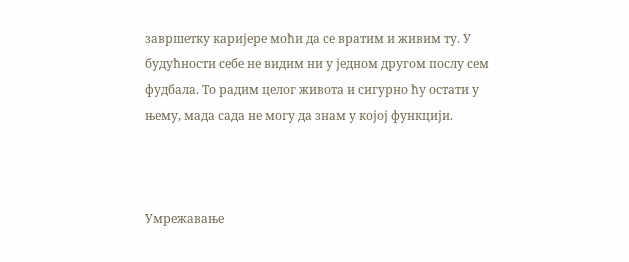завршетку каријере моћи да се вратим и живим ту. У будућности себе не видим ни у једном другом послу сем фудбала. То радим целог живота и сигурно ћу остати у њему, мада сада не могу да знам у којој функцији.



Умрежавање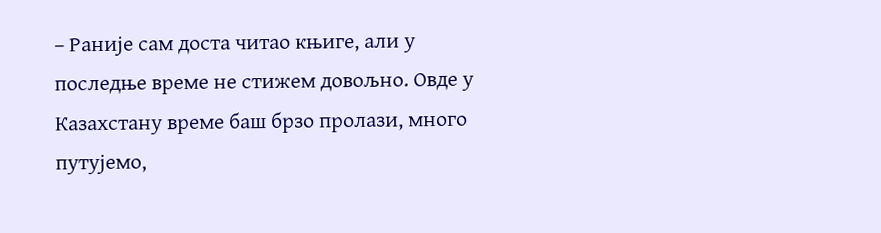– Раније сам доста читао књиге, али у последње време не стижем довољно. Овде у Казахстану време баш брзо пролази, много путујемо,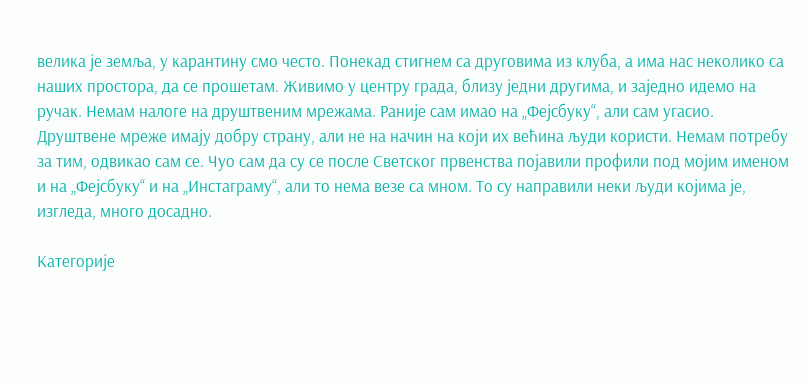велика је земља, у карантину смо често. Понекад стигнем са друговима из клуба, а има нас неколико са наших простора, да се прошетам. Живимо у центру града, близу једни другима, и заједно идемо на ручак. Немам налоге на друштвеним мрежама. Раније сам имао на „Фејсбуку“, али сам угасио. Друштвене мреже имају добру страну, али не на начин на који их већина људи користи. Немам потребу за тим, одвикао сам се. Чуо сам да су се после Светског првенства појавили профили под мојим именом и на „Фејсбуку“ и на „Инстаграму“, али то нема везе са мном. То су направили неки људи којима је, изгледа, много досадно.

Категорије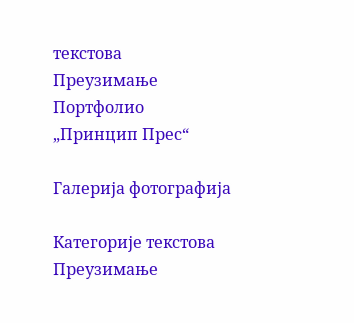текстова
Преузимање
Портфолио
„Принцип Прес“

Галерија фотографија

Категорије текстова
Преузимање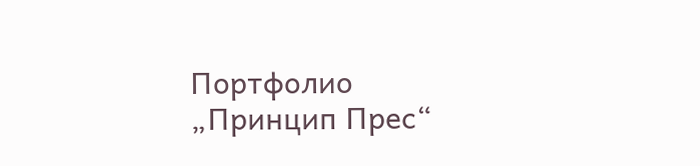Портфолио
„Принцип Прес“